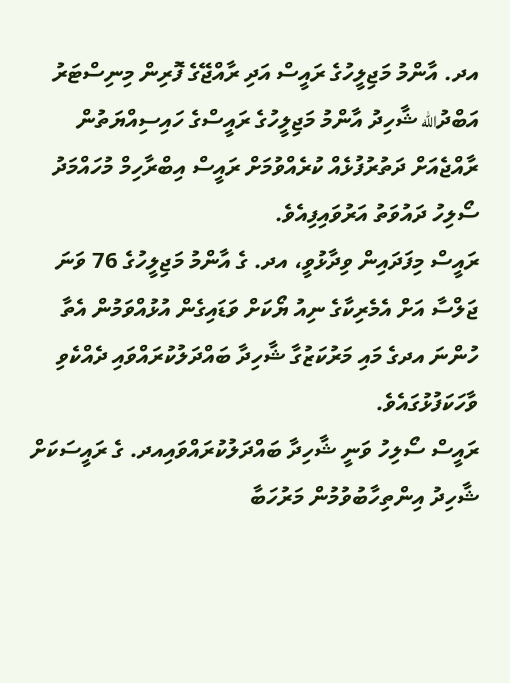އދ. އާންމު މަޖިލީހުގެ ރައީސް އަދި ރާއްޖޭގެ ފޮރިން މިނިސްޓަރު އަބްދުالله ޝާހިދު އާންމު މަޖިލީހުގެ ރައީސްގެ ހައިސިއްޔަތުން ރާއްޖެއަށް ދަތުރުފުޅެއް ކުރެއްވުމަށް ރައީސް އިބްރާހިމް މުހައްމަދު ސޯލިހު ދައުވަތު އަރުވައިފިއެވެ.
ރައީސް މިފަދައިން ވިދާޅުވީ، އދ. ގެ އާންމު މަޖިލީހުގެ 76 ވަނަ ޖަލްސާ އަށް އެމެރިކާގެ ނިއު ޔޯކަށް ވަޑައިގެން އުޅުއްވަމުން އެތާ ހުންނަ އދގެ މައި މަރުކަޒުގާ ޝާހިދާ ބައްދަލުކުރައްވައި ދެއްކެވި ވާހަކަފުޅުގައެވެ.
ރައީސް ސޯލިހު ވަނީ ޝާހިދާ ބައްދަލުކުރައްވައިއދ. ގެ ރައީސަކަށް ޝާހިދު އިންތިހާބުވުމުން މަރުހަބާ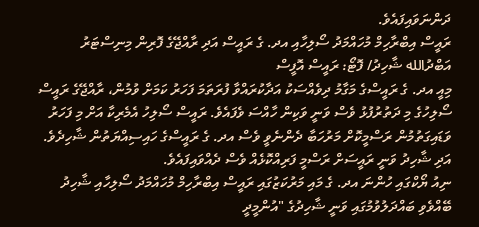ދަންނަވައިފައެވެ.
ރައީސް އިބްރާހިމް މުހައްމަދު ސޯލިހާއި އދ. ގެ ރައީސް އަދި ރާއްޖޭގެ ފޮރިން މިނިސްޓަރު އަބްދުالله ޝާހިދު/ ފޮޓޯ: ރައީސް އޮފީސް
މިއީ އދ. ގެ ރައީސްގެ މަގާމު ދިވެއްސަކު އަދާކުރައްވާ ފުރަތަމަ ފަހަރު ކަމަށް ވުމުން، ރާއްޖޭގެ ރައީސް ސޯލިހުގެ މި ދަތުރުފުޅު ވެސް ވަނީ ވަކިން ހާއްސަ ވެފައެވެ. ރައީސް ސޯލިހު އެމެރިކާ އަށް މި ފަހަރު ވަޑައިގަތުމުން ރަސްމީކޮށް މަރުހަބާ ދެންނެވީ ވެސް އދ. ގެ ރައީސްގެ ހައިސިއްޔަތުން ޝާހިދެވެ. އަދި ޝާހިދު ވަނީ ރައީސަށް ރަސްމީ ފަރިއްކޮޅެއް ވެސް ދެއްވައިފައެވެ.
ނިއު ޔޯކްގައި ހުންނަ އދ. ގެ މައި މަރުކަޒުގައި ރައީސް އިބްރާހިމް މުހައްމަދު ސޯލިހާއި ޝާހިދު ބޭއްވެވި ބައްދަލުވުމުގައި ވަނީ ޝާހިދުގެ "އުންމީދީ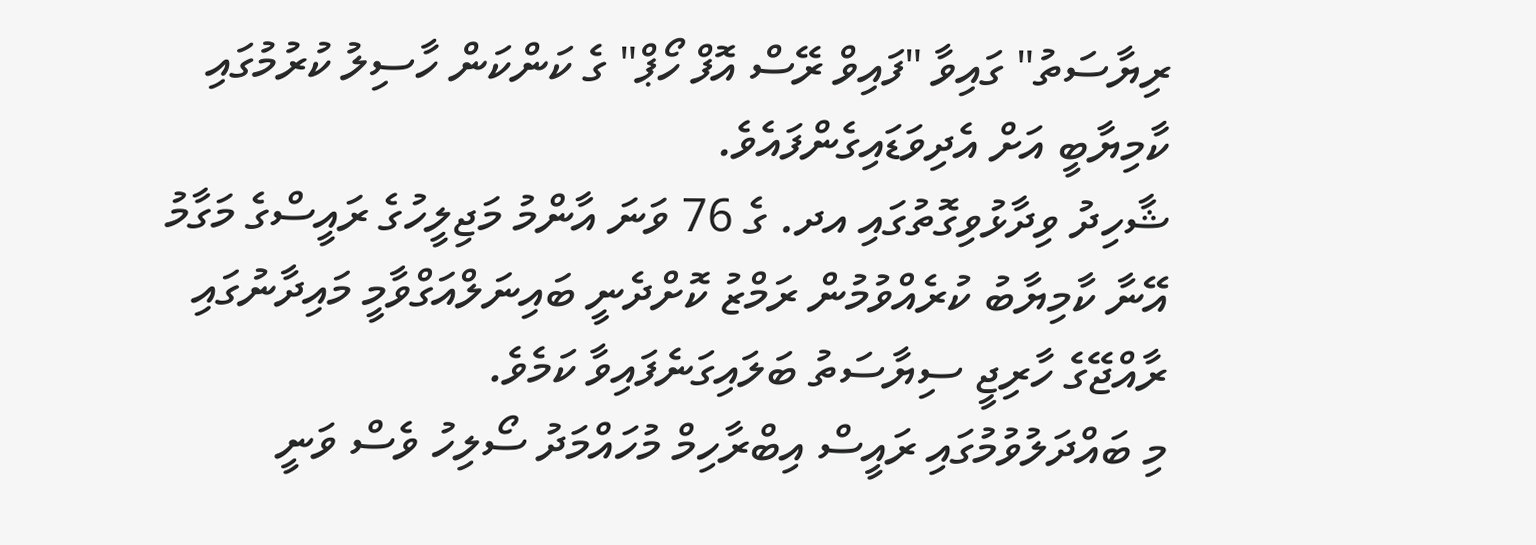ރިޔާސަތު" ގައިވާ "ފައިވް ރޭސް އޮފް ހޯޕް" ގެ ކަންކަން ހާސިލު ކުރުމުގައި ކާމިޔާބީ އަށް އެދިވަޑައިގެންފައެވެ.
ޝާހިދު ވިދާޅުވިގޮތުގައި އދ. ގެ 76 ވަނަ އާންމު މަޖިލީހުގެ ރައީސްގެ މަގާމު އޭނާ ކާމިޔާބު ކުރެއްވުމުން ރަމްޒު ކޮށްދެނީ ބައިނަލްއަގްވާމީ މައިދާނުގައި ރާއްޖޭގެ ހާރިޖީ ސިޔާސަތު ބަލައިގަނެފައިވާ ކަމެވެ.
މި ބައްދަލުވުމުގައި ރައީސް އިބްރާހިމް މުހައްމަދު ސޯލިހު ވެސް ވަނީ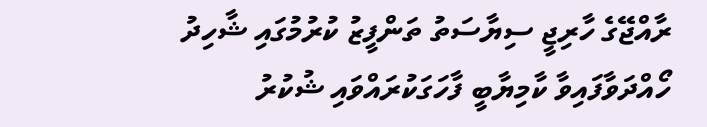ރާއްޖޭގެ ހާރިޖީ ސިޔާސަތު ތަންފީޒު ކުރުމުގައި ޝާހިދު ހޯއްދަވާފައިވާ ކާމިޔާބީ ފާހަގަކުރައްވައި ޝުކުރު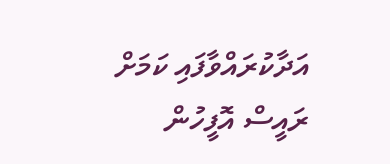އަދާކުރައްވާފައި ކަމަށް ރައީސް އޮފީހުން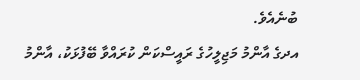ބުނެއެވެ.
އދގެ އާންމު މަޖިލީހުގެ ރައީސްކަން ކުރައްވާ ބޭފުޅަކު، އާންމު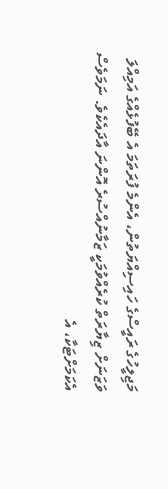މަޖިލީހުގެ ރައީސްގެ ހައިސިއްޔަތުން، އެންމެ ފުރަތަމަ އެ ބޭފުޅެއްގެ އަމިއްލަ ވަޒަނަށް ޒިޔާރަތް ކުރެއްވުމަކީ ޒަމާނުއްސުރެ އޮންނަ އާދައެކެވެ. ނަމަވެސް އެކަމަށްޓަކާ، އެ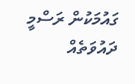ގައުމަކުން ރަސްމީ ދައުވަތެއް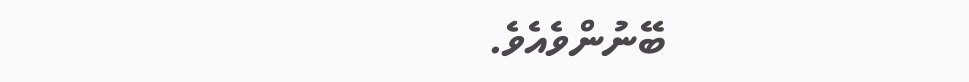ބޭނުންވެއެވެ.